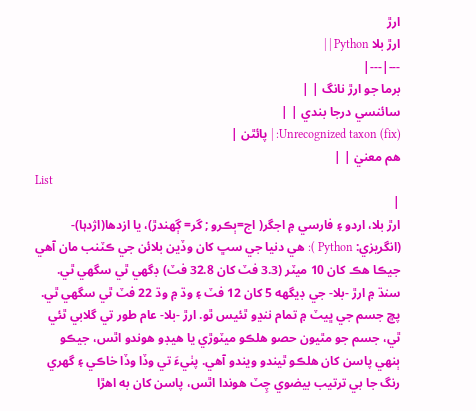ارڙ
ارڙ بلا Python | |
---|---|
برما جو ارڙ نانگ | |
سائنسي درجا بندي | |
Unrecognized taxon (fix): | پائٿن |
هم معنيٰ | |
List
|
ارڙ بلا، اردو ۽ فارسي ۾ اجگر( اج=ٻڪرو ; گر= ڳھندڙ)، يا ازدها(اژدہا)- (انگريزي: Python ): هي دنيا جي سڀ کان وڏين بلائن جي ڪٽنب مان آهي جيڪا هڪ کان 10 ميٽر (3.3 فٽ کان 32.8 فٽ) ڊگهي ٿي سگهي ٿي. سنڌ ۾ ارڙ -بلا- جي ڊيگهه 5 کان 12 فٽ ۽ وڌ ۾ وڌ 22 فٽ ٿي سگهي ٿي. پڇ جسم جي ڀيٽ ۾ تمام ننڍو ٿئيس ٿو. ارڙ -بلا- عام طور تي گلابي ٿئي ٿي، جسم جو مٿيون حصو هلڪو ميٽوڙي يا هيڊو هوندو اٿس، جيڪو ٻنهي پاسن کان هلڪو ٿيندو ويندو آهي. پٺيءَ تي وڏا وڏا خاڪي ۽ گهري رنگ جا بي ترتيب بيضوي چِٽ هوندا اٿس، پاسن کان به اهڙا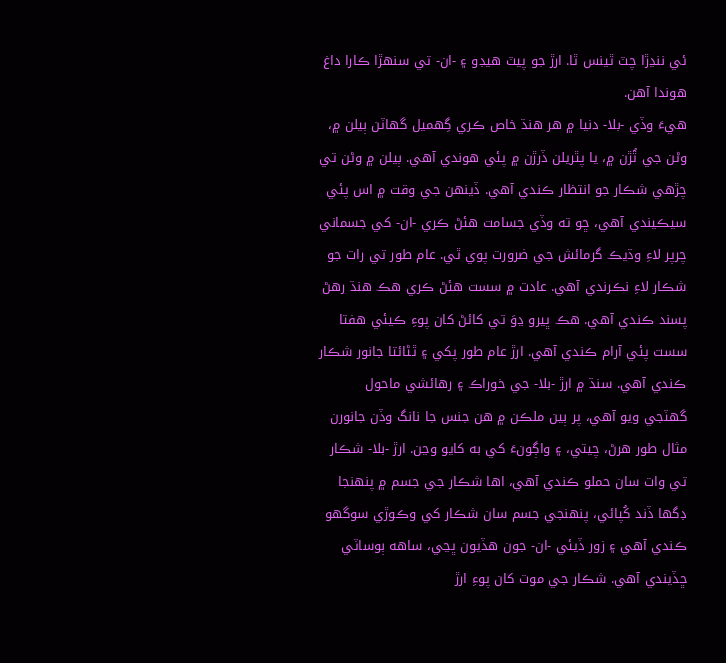ئي ننڍڙا چٽ ٿينس ٿا. ارڙ جو پيٽ هيڊو ۽ -ان- تي سنهڙا ڪارا داغ هوندا آهن.
هيءَ وڏي -بلا- دنيا ۾ هر هنڌ خاص ڪري گِهميل گهاٽن ٻيلن ۾، وڻن جي ٿُڙن ۾، يا پٿريلن ڏرڙن ۾ پئي هوندي آهي. ٻيلن ۾ وڻن تي چڙهي شڪار جو انتظار ڪندي آهي. ڏينهن جي وقت ۾ اس پئي سيڪيندي آهي، ڇو ته وڏي جسامت هئڻ ڪري -ان- کي جسماني چرپر لاءِ وڌيڪ گرمائش جي ضرورت پوي ٿي. عام طور تي رات جو شڪار لاءِ نڪرندي آهي. عادت ۾ سست هئڻ ڪري هڪ هنڌ رهڻ پسند ڪندي آهي. هڪ ڀيرو ڍوَ تي کائڻ کان پوءِ ڪيئي هفتا سست پئي آرام ڪندي آهي. ارڙ عام طور پکي ۽ ٿڻائتا جانور شڪار ڪندي آهي. سنڌ ۾ ارڙ -بلا- جي خوراڪ ۽ رهائشي ماحول گهٽجي ويو آهي، پر ٻين ملڪن ۾ هن جنس جا نانگ وڏن جانورن مثال طور هرڻ، چيتي، ۽ واڳونءَ کي به کايو وڃن. ارڙ -بلا- شڪار تي وات سان حملو ڪندي آهي، اها شڪار جي جسم ۾ پنهنجا ڊگها ڏند کُپائي، پنهنجي جسم سان شڪار کي وڪوڙي سوگهو ڪندي آهي ۽ زور ڏيئي -ان- جون هڏيون ڀڃي، ساهه ٻوساٽي ڇڏيندي آهي. شڪار جي موت کان پوءِ ارڙ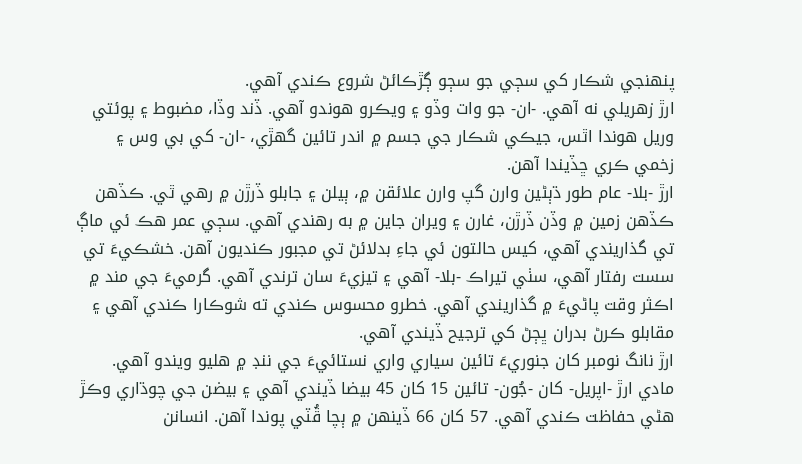پنهنجي شڪار کي سڄي جو سڄو ڳڙڪائڻ شروع ڪندي آهي.
ارڙ زهريلي نه آهي. -ان- جو وات وڏو ۽ ويڪرو هوندو آهي. ڏند وڏا، مضبوط ۽ پوئتي وريل هوندا اٿس، جيڪي شڪار جي جسم ۾ اندر تائين گهڙي، -ان- کي بي وس ۽ زخمي ڪري ڇڏيندا آهن.
ارڙ -بلا- عام طور ڌٻڻين وارن گپ وارن علائقن ۾، ٻيلن ۽ جابلو ڏرڙن ۾ رهي ٿي. ڪڏهن ڪڏهن زمين ۾ وڏن ڏرڙن، غارن ۽ ويران جاين ۾ به رهندي آهي. سڄي عمر هڪ ئي ماڳ تي گذاريندي آهي، کيس حالتون ئي جاءِ بدلائڻ تي مجبور ڪنديون آهن. خشڪيءَ تي سست رفتار آهي، سٺي تيراڪ -بلا- آهي ۽ تيزيءَ سان ترندي آهي. گرميءَ جي مند ۾ اڪثر وقت پاڻيءَ ۾ گذاريندي آهي. خطرو محسوس ڪندي ته شوڪارا ڪندي آهي ۽ مقابلو ڪرڻ بدران ڀڄڻ کي ترجيح ڏيندي آهي.
ارڙ نانگ نومبر کان جنوريءَ تائين سياري واري نستائيءَ جي ننڊ ۾ هليو ويندو آهي. مادي ارڙ -اپريل- کان -جُون- تائين 15 کان 45 بيضا ڏيندي آهي ۽ بيضن جي چوڌاري وڪڙ هڻي حفاظت ڪندي آهي. 57 کان 66 ڏينهن ۾ ٻچا ڦُٽي پوندا آهن. انسانن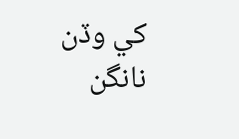کي وڏن نانگن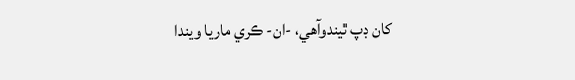کان ڊپ ٿيندوآهي، -ان- ڪري ماريا ويندا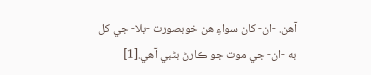آهن. -ان- کان سواءِ هن خوبصورت -بلا- جي کل به -ان- جي موت جو ڪارڻ بڻبي آهي.[1]